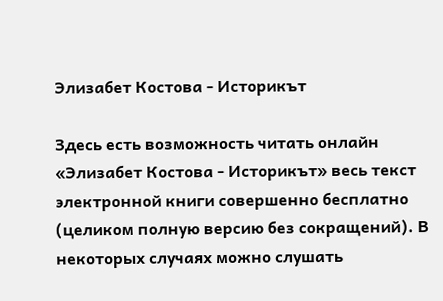Элизабет Костова - Историкът

Здесь есть возможность читать онлайн «Элизабет Костова - Историкът» весь текст электронной книги совершенно бесплатно (целиком полную версию без сокращений). В некоторых случаях можно слушать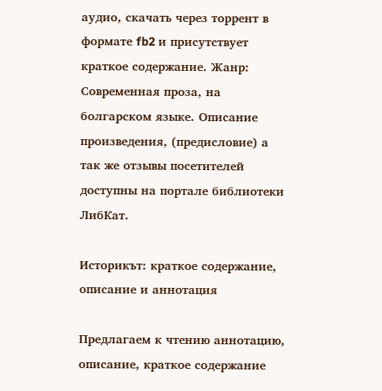аудио, скачать через торрент в формате fb2 и присутствует краткое содержание. Жанр: Современная проза, на болгарском языке. Описание произведения, (предисловие) а так же отзывы посетителей доступны на портале библиотеки ЛибКат.

Историкът: краткое содержание, описание и аннотация

Предлагаем к чтению аннотацию, описание, краткое содержание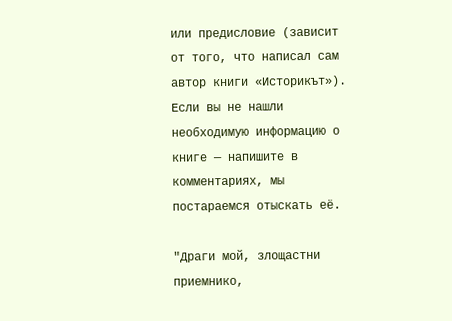или предисловие (зависит от того, что написал сам автор книги «Историкът»). Если вы не нашли необходимую информацию о книге — напишите в комментариях, мы постараемся отыскать её.

"Драги мой, злощастни приемнико,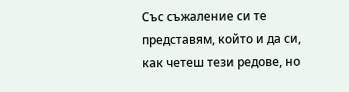Със съжаление си те представям, който и да си, как четеш тези редове, но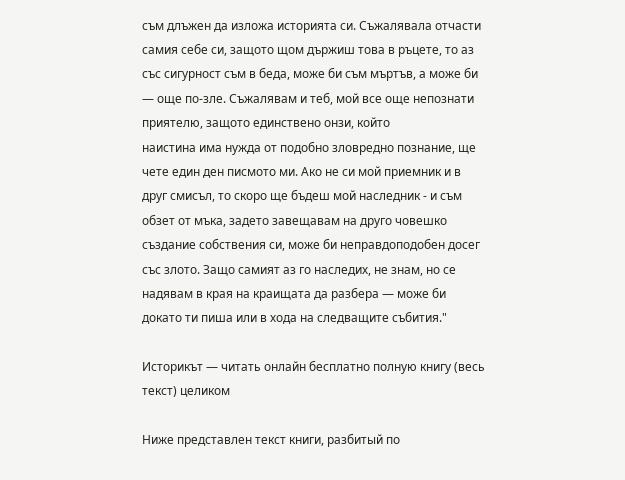съм длъжен да изложа историята си. Съжалявала отчасти самия себе си, защото щом държиш това в ръцете, то аз със сигурност съм в беда, може би съм мъртъв, а може би — още по-зле. Съжалявам и теб, мой все още непознати приятелю, защото единствено онзи, който
наистина има нужда от подобно зловредно познание, ще чете един ден писмото ми. Ако не си мой приемник и в друг смисъл, то скоро ще бъдеш мой наследник - и съм обзет от мъка, задето завещавам на друго човешко създание собствения си, може би неправдоподобен досег със злото. Защо самият аз го наследих, не знам, но се надявам в края на краищата да разбера — може би докато ти пиша или в хода на следващите събития."

Историкът — читать онлайн бесплатно полную книгу (весь текст) целиком

Ниже представлен текст книги, разбитый по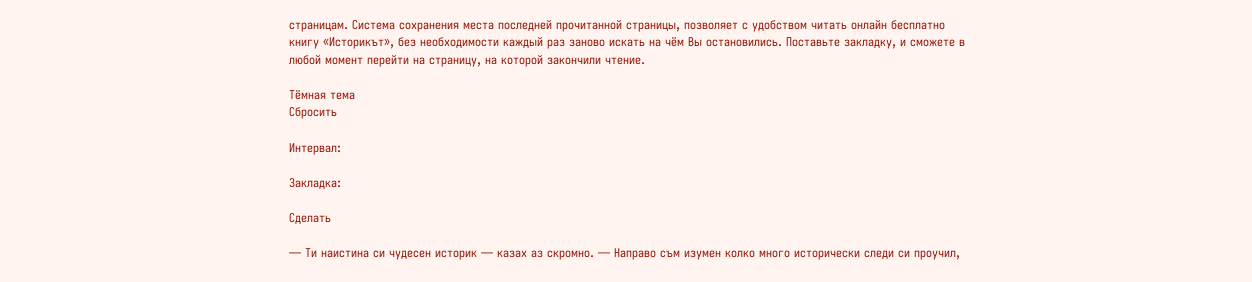страницам. Система сохранения места последней прочитанной страницы, позволяет с удобством читать онлайн бесплатно книгу «Историкът», без необходимости каждый раз заново искать на чём Вы остановились. Поставьте закладку, и сможете в любой момент перейти на страницу, на которой закончили чтение.

Тёмная тема
Сбросить

Интервал:

Закладка:

Сделать

— Ти наистина си чудесен историк — казах аз скромно. — Направо съм изумен колко много исторически следи си проучил,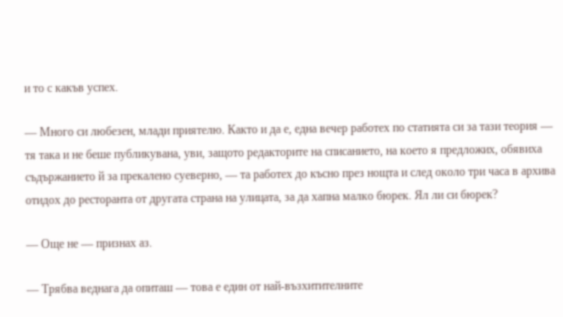и то с какъв успех.

— Много си любезен, млади приятелю. Както и да е, една вечер работех по статията си за тази теория — тя така и не беше публикувана, уви, защото редакторите на списанието, на което я предложих, обявиха съдържанието й за прекалено суеверно, — та работех до късно през нощта и след около три часа в архива отидох до ресторанта от другата страна на улицата, за да хапна малко бюрек. Ял ли си бюрек?

— Още не — признах аз.

— Трябва веднага да опиташ — това е един от най-възхитителните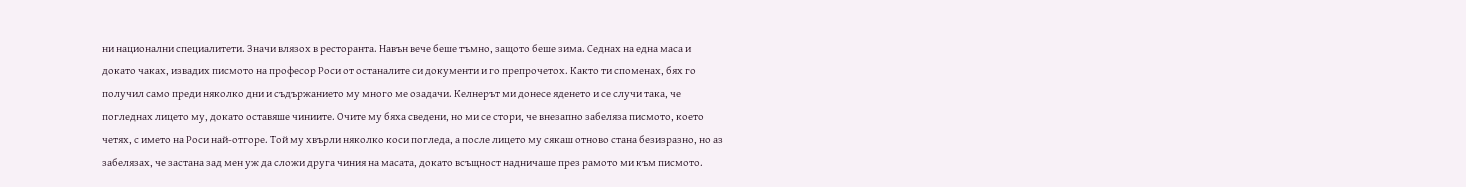ни национални специалитети. Значи влязох в ресторанта. Навън вече беше тъмно, защото беше зима. Седнах на една маса и докато чаках, извадих писмото на професор Роси от останалите си документи и го препрочетох. Както ти споменах, бях го получил само преди няколко дни и съдържанието му много ме озадачи. Келнерът ми донесе яденето и се случи така, че погледнах лицето му, докато оставяше чиниите. Очите му бяха сведени, но ми се стори, че внезапно забеляза писмото, което четях, с името на Роси най-отгоре. Той му хвърли няколко коси погледа, а после лицето му сякаш отново стана безизразно, но аз забелязах, че застана зад мен уж да сложи друга чиния на масата, докато всъщност надничаше през рамото ми към писмото.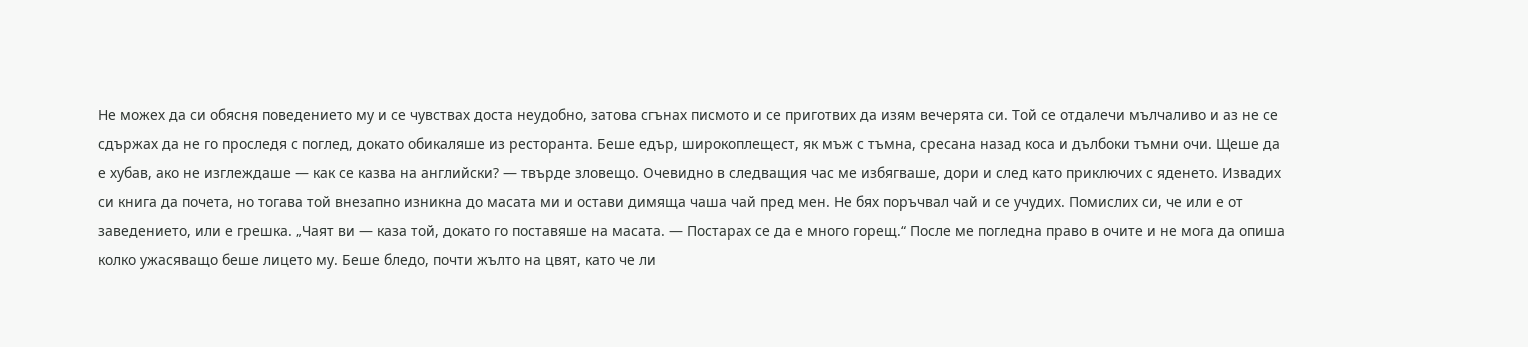Не можех да си обясня поведението му и се чувствах доста неудобно, затова сгънах писмото и се приготвих да изям вечерята си. Той се отдалечи мълчаливо и аз не се сдържах да не го проследя с поглед, докато обикаляше из ресторанта. Беше едър, широкоплещест, як мъж с тъмна, сресана назад коса и дълбоки тъмни очи. Щеше да е хубав, ако не изглеждаше — как се казва на английски? — твърде зловещо. Очевидно в следващия час ме избягваше, дори и след като приключих с яденето. Извадих си книга да почета, но тогава той внезапно изникна до масата ми и остави димяща чаша чай пред мен. Не бях поръчвал чай и се учудих. Помислих си, че или е от заведението, или е грешка. „Чаят ви — каза той, докато го поставяше на масата. — Постарах се да е много горещ.“ После ме погледна право в очите и не мога да опиша колко ужасяващо беше лицето му. Беше бледо, почти жълто на цвят, като че ли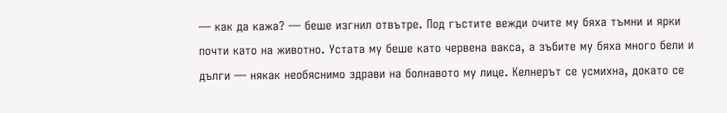— как да кажа? — беше изгнил отвътре. Под гъстите вежди очите му бяха тъмни и ярки почти като на животно. Устата му беше като червена вакса, а зъбите му бяха много бели и дълги — някак необяснимо здрави на болнавото му лице. Келнерът се усмихна, докато се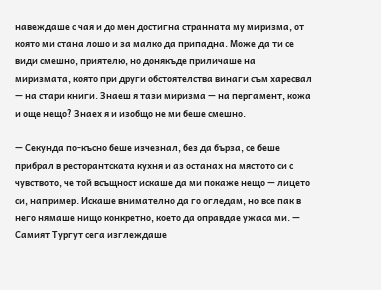навеждаше с чая и до мен достигна странната му миризма, от която ми стана лошо и за малко да припадна. Може да ти се види смешно, приятелю, но донякъде приличаше на миризмата, която при други обстоятелства винаги съм харесвал — на стари книги. Знаеш я тази миризма — на пергамент, кожа и още нещо? Знаех я и изобщо не ми беше смешно.

— Секунда по-късно беше изчезнал, без да бърза, се беше прибрал в ресторантската кухня и аз останах на мястото си с чувството, че той всъщност искаше да ми покаже нещо — лицето си, например. Искаше внимателно да го огледам, но все пак в него нямаше нищо конкретно, което да оправдае ужаса ми. — Самият Тургут сега изглеждаше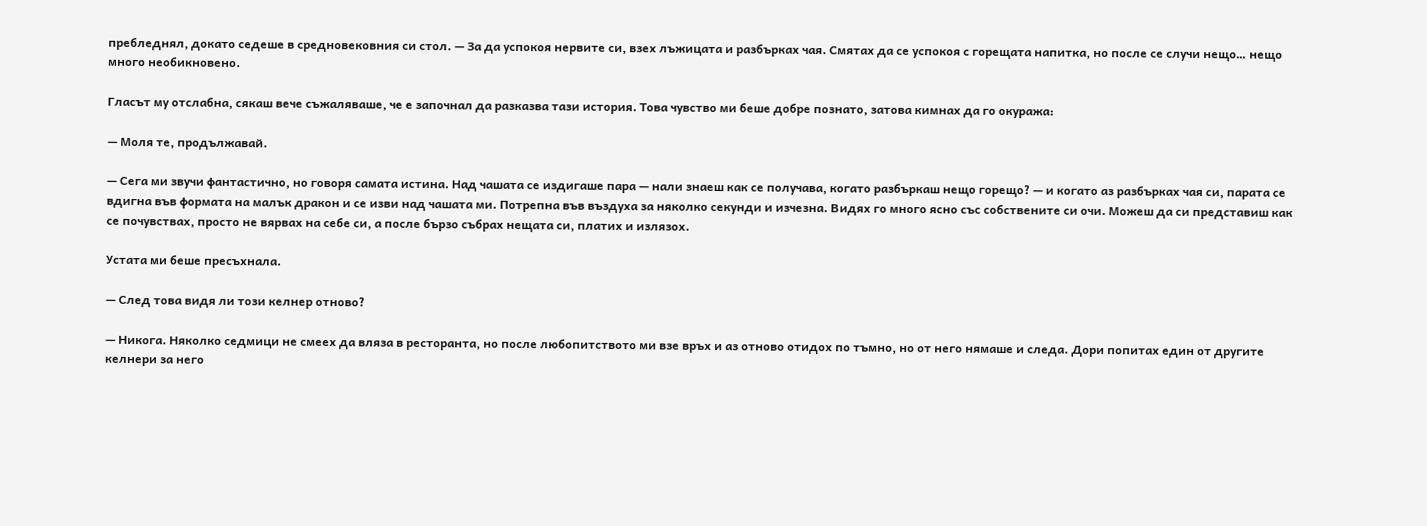пребледнял, докато седеше в средновековния си стол. — За да успокоя нервите си, взех лъжицата и разбърках чая. Смятах да се успокоя с горещата напитка, но после се случи нещо… нещо много необикновено.

Гласът му отслабна, сякаш вече съжаляваше, че е започнал да разказва тази история. Това чувство ми беше добре познато, затова кимнах да го окуража:

— Моля те, продължавай.

— Сега ми звучи фантастично, но говоря самата истина. Над чашата се издигаше пара — нали знаеш как се получава, когато разбъркаш нещо горещо? — и когато аз разбърках чая си, парата се вдигна във формата на малък дракон и се изви над чашата ми. Потрепна във въздуха за няколко секунди и изчезна. Видях го много ясно със собствените си очи. Можеш да си представиш как се почувствах, просто не вярвах на себе си, а после бързо събрах нещата си, платих и излязох.

Устата ми беше пресъхнала.

— След това видя ли този келнер отново?

— Никога. Няколко седмици не смеех да вляза в ресторанта, но после любопитството ми взе връх и аз отново отидох по тъмно, но от него нямаше и следа. Дори попитах един от другите келнери за него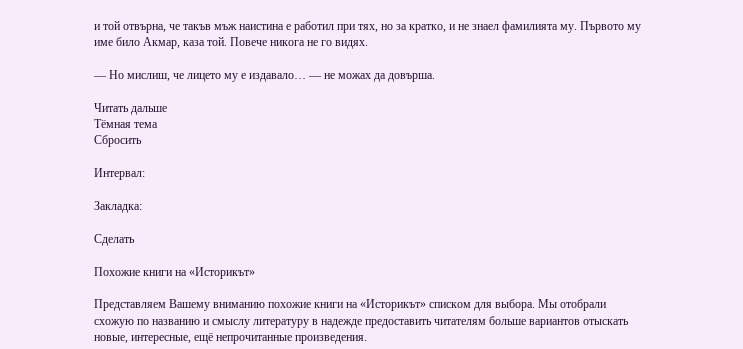и той отвърна, че такъв мъж наистина е работил при тях, но за кратко, и не знаел фамилията му. Първото му име било Акмар, каза той. Повече никога не го видях.

— Но мислиш, че лицето му е издавало… — не можах да довърша.

Читать дальше
Тёмная тема
Сбросить

Интервал:

Закладка:

Сделать

Похожие книги на «Историкът»

Представляем Вашему вниманию похожие книги на «Историкът» списком для выбора. Мы отобрали схожую по названию и смыслу литературу в надежде предоставить читателям больше вариантов отыскать новые, интересные, ещё непрочитанные произведения.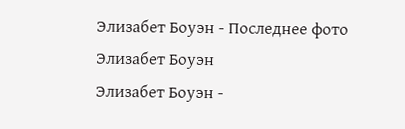Элизабет Боуэн - Последнее фото
Элизабет Боуэн
Элизабет Боуэн -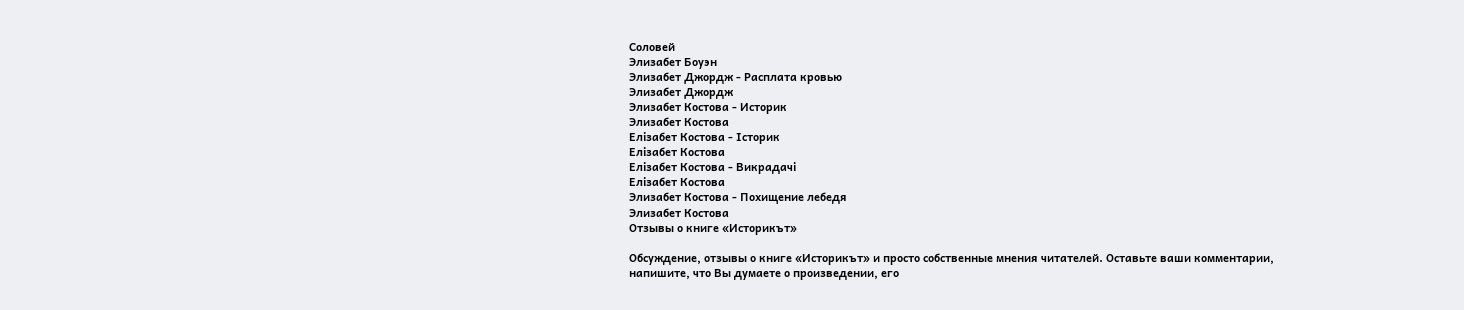Соловей
Элизабет Боуэн
Элизабет Джордж - Расплата кровью
Элизабет Джордж
Элизабет Костова - Историк
Элизабет Костова
Елізабет Костова - Історик
Елізабет Костова
Елізабет Костова - Викрадачі
Елізабет Костова
Элизабет Костова - Похищение лебедя
Элизабет Костова
Отзывы о книге «Историкът»

Обсуждение, отзывы о книге «Историкът» и просто собственные мнения читателей. Оставьте ваши комментарии, напишите, что Вы думаете о произведении, его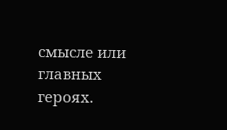смысле или главных героях.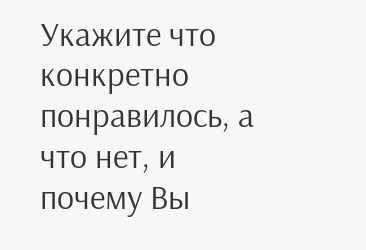Укажите что конкретно понравилось, а что нет, и почему Вы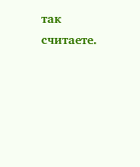так считаете.